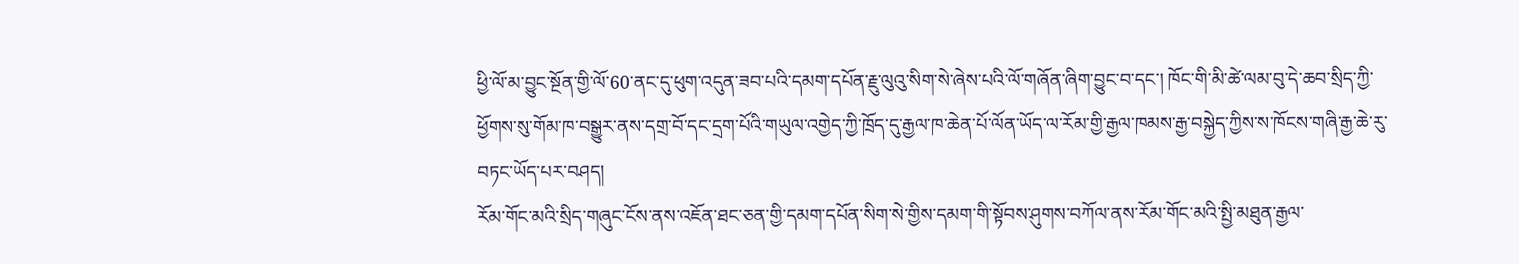ཕྱི་ལོ་མ་བྱུང་སྔོན་གྱི་ལོ་60་ནང་དུ་ཕུག་འདུན་ཟབ་པའི་དམག་དཔོན་རྗུ་ལུའུ་སིག་སེ་ཞེས་པའི་ལོ་གཞོན་ཞིག་བྱུང་བ་དང་། ཁོང་གི་མི་ཚེ་ལམ་བུ་དེ་ཆབ་སྲིད་ཀྱི་ཕྱོགས་སུ་གོམ་ཁ་བསྒྱུར་ནས་དགྲ་བོ་དང་དྲག་པོའི་གཡུལ་འགྱེད་ཀྱི་ཁྲོད་དུ་རྒྱལ་ཁ་ཆེན་པོ་ལོན་ཡོད་ལ་རོམ་གྱི་རྒྱལ་ཁམས་རྒྱ་བསྐྱེད་ཀྱིས་ས་ཁོངས་གཞི་རྒྱ་ཆེ་རུ་བཏང་ཡོད་པར་བཤད།
རོམ་གོང་མའི་སྲིད་གཞུང་ངོས་ནས་འཇོན་ཐང་ཅན་གྱི་དམག་དཔོན་སིག་སེ་གྱིས་དམག་གི་སྟོབས་ཤུགས་བཀོལ་ནས་རོམ་གོང་མའི་སྤྱི་མཐུན་རྒྱལ་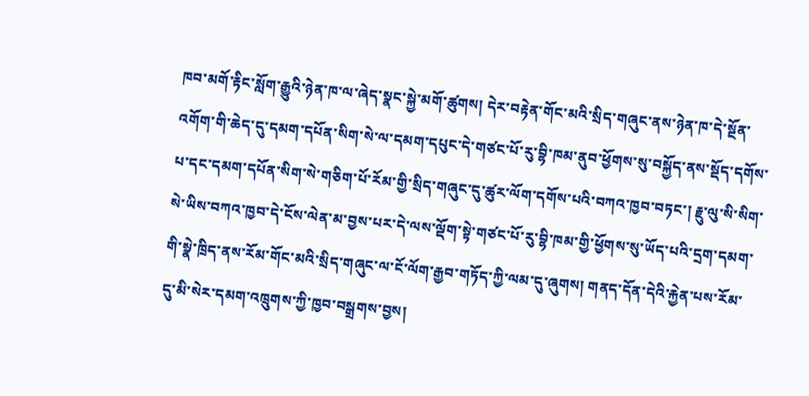ཁབ་མགོ་རྟིང་སློག་རྒྱུའི་ཉེན་ཁ་ལ་ཞེད་སྣང་སྐྱེ་མགོ་ཚུགས། དེར་བརྟེན་གོང་མའི་སྲིད་གཞུང་ནས་ཉེན་ཁ་དེ་སྔོན་འགོག་གི་ཆེད་དུ་དམག་དཔོན་སིག་སེ་ལ་དམག་དཔུང་དེ་གཙང་པོ་རུ་བྷི་ཁམ་ནུབ་ཕྱོགས་སུ་བསྐྱོད་ནས་སྡོད་དགོས་པ་དང་དམག་དཔོན་སིག་སེ་གཅིག་པོ་རོམ་གྱི་སྲིད་གཞུང་དུ་ཚུར་ལོག་དགོས་པའི་བཀའ་ཁྱབ་བཏང་། རྗུ་ལུ་སི་སིག་སེ་ཡིས་བཀའ་ཁྱབ་དེ་ངོས་ལེན་མ་བྱས་པར་དེ་ལས་ལྡོག་སྟེ་གཙང་པོ་རུ་བྷི་ཁམ་གྱི་ཕྱོགས་སུ་ཡོད་པའི་དྲག་དམག་གི་སྣེ་ཁྲིད་ནས་རོམ་གོང་མའི་སྲིད་གཞུང་ལ་ངོ་ལོག་རྒྱབ་གཏོད་ཀྱི་ལམ་དུ་ཞུགས། གནད་དོན་དེའི་རྐྱེན་པས་རོམ་དུ་མི་སེར་དམག་འཁྲུགས་ཀྱི་ཁྱབ་བསྒྲགས་བྱས།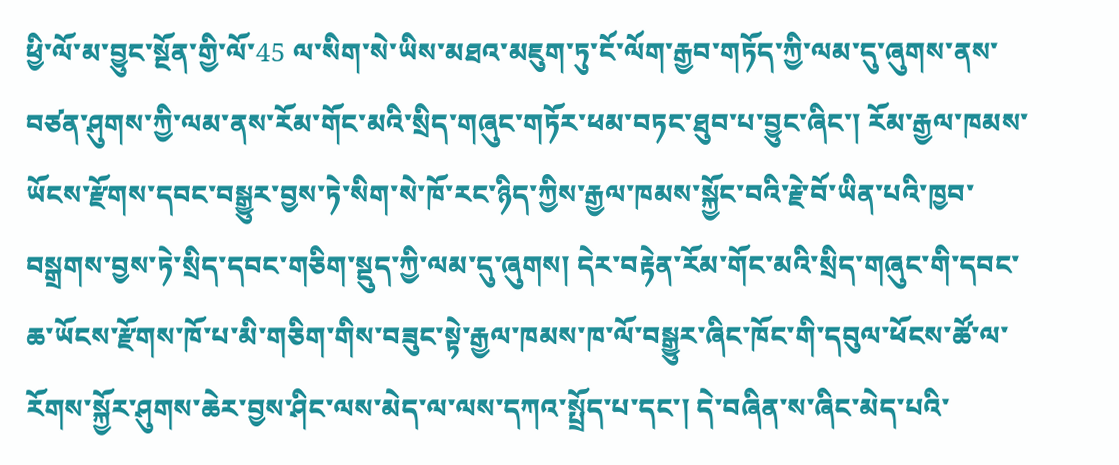ཕྱི་ལོ་མ་བྱུང་སྔོན་གྱི་ལོ་45 ལ་སིག་སེ་ཡིས་མཐའ་མཇུག་ཏུ་ངོ་ལོག་རྒྱབ་གཏོད་ཀྱི་ལམ་དུ་ཞུགས་ནས་བཙན་ཤུགས་ཀྱི་ལམ་ནས་རོམ་གོང་མའི་སྲིད་གཞུང་གཏོར་ཕམ་བཏང་ཐུབ་པ་བྱུང་ཞིང་། རོམ་རྒྱལ་ཁམས་ཡོངས་རྫོགས་དབང་བསྒྱུར་བྱས་ཏེ་སིག་སེ་ཁོ་རང་ཉིད་ཀྱིས་རྒྱལ་ཁམས་སྐྱོང་བའི་རྗེ་བོ་ཡིན་པའི་ཁྱབ་བསྒྲགས་བྱས་ཏེ་སྲིད་དབང་གཅིག་སྡུད་ཀྱི་ལམ་དུ་ཞུགས། དེར་བརྟེན་རོམ་གོང་མའི་སྲིད་གཞུང་གི་དབང་ཆ་ཡོངས་རྫོགས་ཁོ་པ་མི་གཅིག་གིས་བཟུང་སྟེ་རྒྱལ་ཁམས་ཁ་ལོ་བསྒྱུར་ཞིང་ཁོང་གི་དབུལ་ཕོངས་ཚོ་ལ་རོགས་སྐྱོར་ཤུགས་ཆེར་བྱས་ཤིང་ལས་མེད་ལ་ལས་དཀའ་སྤྲོད་པ་དང་། དེ་བཞིན་ས་ཞིང་མེད་པའི་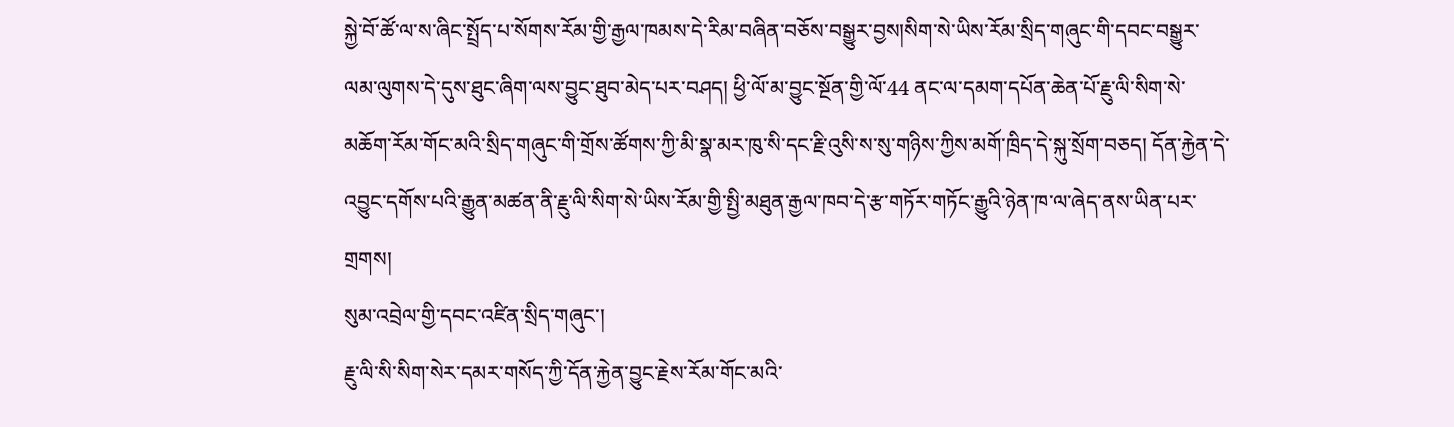སྐྱེ་བོ་ཚོ་ལ་ས་ཞིང་སྤྲོད་པ་སོགས་རོམ་གྱི་རྒྱལ་ཁམས་དེ་རིམ་བཞིན་བཅོས་བསྒྱུར་བྱས།སིག་སེ་ཡིས་རོམ་སྲིད་གཞུང་གི་དབང་བསྒྱུར་ལམ་ལུགས་དེ་དུས་ཐུང་ཞིག་ལས་བྱུང་ཐུབ་མེད་པར་བཤད། ཕྱི་ལོ་མ་བྱུང་སྔོན་གྱི་ལོ་44 ནང་ལ་དམག་དཔོན་ཆེན་པོ་རྗུ་ལི་སིག་སེ་མཆོག་རོམ་གོང་མའི་སྲིད་གཞུང་གི་གྲོས་ཚོགས་ཀྱི་མི་སྣ་མར་ཁུ་སི་དང་རྗི་འུསི་ས་སུ་གཉིས་ཀྱིས་མགོ་ཁྲིད་དེ་སྐུ་སྲོག་བཅད། དོན་རྐྱེན་དེ་འབྱུང་དགོས་པའི་རྒྱུན་མཚན་ནི་རྗུ་ལི་སིག་སེ་ཡིས་རོམ་གྱི་སྤྱི་མཐུན་རྒྱལ་ཁབ་དེ་རྩ་གཏོར་གཏོང་རྒྱུའི་ཉེན་ཁ་ལ་ཞེད་ནས་ཡིན་པར་གྲགས།
སུམ་འབྲེལ་གྱི་དབང་འཛིན་སྲིད་གཞུང་།
རྗུ་ལི་སི་སིག་སེར་དམར་གསོད་ཀྱི་དོན་རྐྱེན་བྱུང་རྗེས་རོམ་གོང་མའི་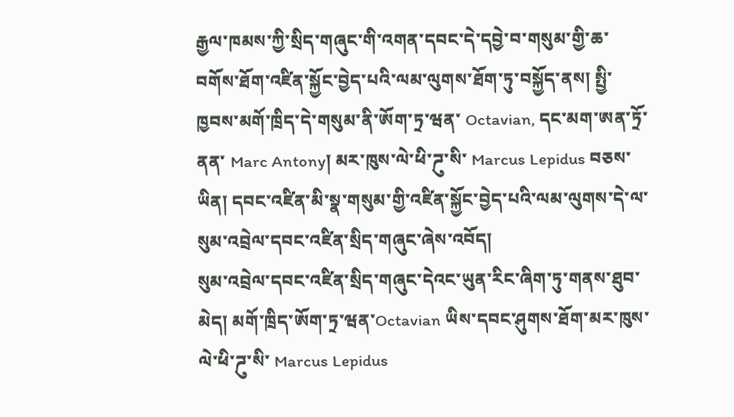རྒྱལ་ཁམས་ཀྱི་སྲིད་གཞུང་གི་འགན་དབང་དེ་དབྱེ་བ་གསུམ་གྱི་ཆ་བགོས་ཐོག་འཛིན་སྐྱོང་བྱེད་པའི་ལམ་ལུགས་ཐོག་ཏུ་བསྐྱོད་ནས། སྤྱི་ཁྱབས་མགོ་ཁྲིད་དེ་གསུམ་ནི་ཨོག་ཏྲ་ཝན་ Octavian, དང་མག་ཨན་ཏྲོ་ནན་ Marc Antony། མར་ཁུས་ལེ་ཕི་ཌུ་སི་ Marcus Lepidus བཅས་ཡིན། དབང་འཛིན་མི་སྣ་གསུམ་གྱི་འཛིན་སྐྱོང་བྱེད་པའི་ལམ་ལུགས་དེ་ལ་སུམ་འབྲེལ་དབང་འཛིན་སྲིད་གཞུང་ཞེས་འབོད།
སུམ་འབྲེལ་དབང་འཛིན་སྲིད་གཞུང་དེའང་ཡུན་རིང་ཞིག་ཏུ་གནས་ཐུབ་མེད། མགོ་ཁྲིད་ཨོག་ཏྲ་ཝན་Octavian ཡིས་དབང་ཤུགས་ཐོག་མར་ཁུས་ལེ་ཕི་ཌུ་སི་ Marcus Lepidus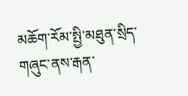མཆོག་རོམ་སྤྱི་མཐུན་སྲིད་གཞུང་ནས་རྒན་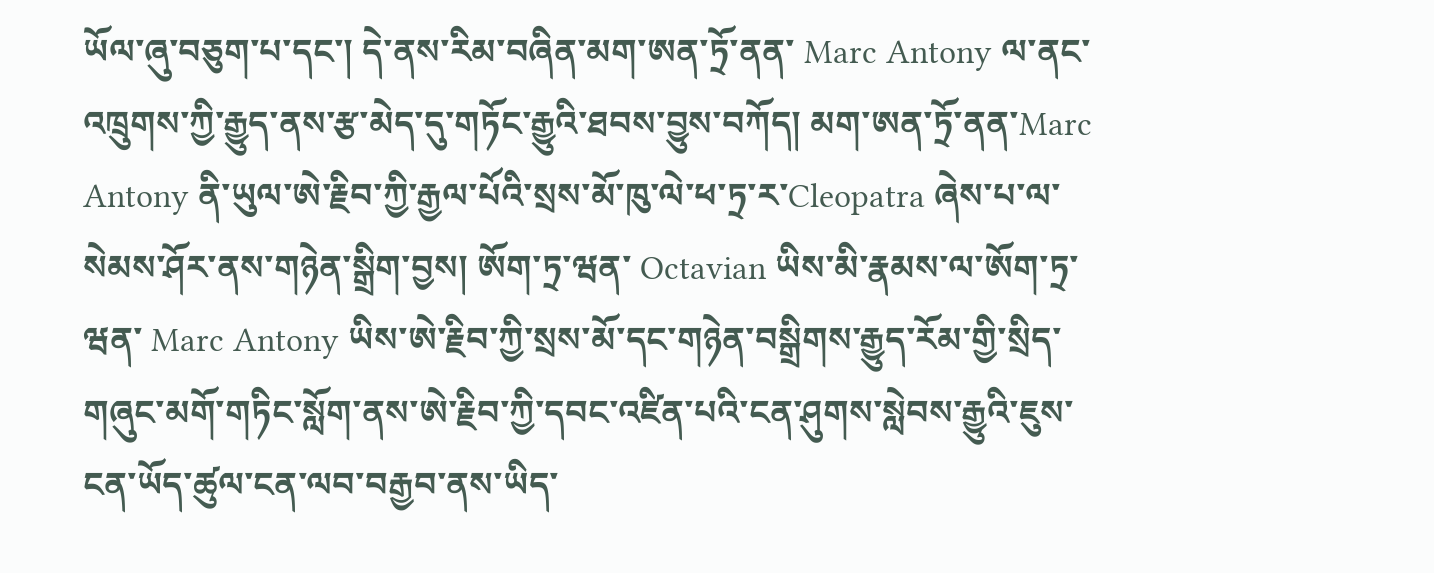ཡོལ་ཞུ་བཅུག་པ་དང་། དེ་ནས་རིམ་བཞིན་མག་ཨན་ཏྲོ་ནན་ Marc Antony ལ་ནང་འཁྲུགས་ཀྱི་རྒྱུད་ནས་རྩ་མེད་དུ་གཏོང་རྒྱུའི་ཐབས་བྱུས་བཀོད། མག་ཨན་ཏྲོ་ནན་Marc Antony ནི་ཡུལ་ཨེ་རྗིབ་ཀྱི་རྒྱལ་པོའི་སྲས་མོ་ཁུ་ལེ་ཕ་ཏྲ་ར་Cleopatra ཞེས་པ་ལ་སེམས་ཤོར་ནས་གཉེན་སྒྲིག་བྱས། ཨོག་ཏྲ་ཝན་ Octavian ཡིས་མི་རྣམས་ལ་ཨོག་ཏྲ་ཝན་ Marc Antony ཡིས་ཨེ་རྗིབ་ཀྱི་སྲས་མོ་དང་གཉེན་བསྒྲིགས་རྒྱུད་རོམ་གྱི་སྲིད་གཞུང་མགོ་གཏིང་སློག་ནས་ཨེ་རྗིབ་ཀྱི་དབང་འཛིན་པའི་ངན་ཤུགས་སླེབས་རྒྱུའི་ཇུས་ངན་ཡོད་ཚུལ་ངན་ལབ་བརྒྱབ་ནས་ཡིད་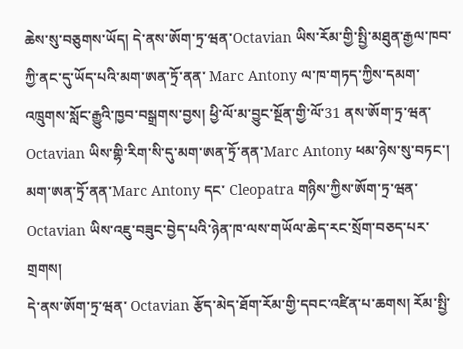ཆེས་སུ་བཅུགས་ཡོད། དེ་ནས་ཨོག་ཏྲ་ཝན་Octavian ཡིས་རོམ་གྱི་སྤྱི་མཐུན་རྒྱལ་ཁབ་ཀྱི་ནང་དུ་ཡོད་པའི་མག་ཨན་ཏྲོ་ནན་ Marc Antony ལ་ཁ་གཏད་ཀྱིས་དམག་འཁྲུགས་སློང་རྒྱུའི་ཁྱབ་བསྒྲགས་བྱས། ཕྱི་ལོ་མ་བྱུང་སྔོན་གྱི་ལོ་31 ནས་ཨོག་ཏྲ་ཝན་Octavian ཡིས་གྷི་རིག་སི་དུ་མག་ཨན་ཏྲོ་ནན་Marc Antony ཕམ་ཉེས་སུ་བཏང་། མག་ཨན་ཏྲོ་ནན་Marc Antony དང་ Cleopatra གཉིས་ཀྱིས་ཨོག་ཏྲ་ཝན་Octavian ཡིས་འཇུ་བཟུང་བྱེད་པའི་ཉེན་ཁ་ལས་གཡོལ་ཆེད་རང་སྲོག་བཅད་པར་གྲགས།
དེ་ནས་ཨོག་ཏྲ་ཝན་ Octavian རྩོད་མེད་ཐོག་རོམ་གྱི་དབང་འཛིན་པ་ཆགས། རོམ་སྤྱི་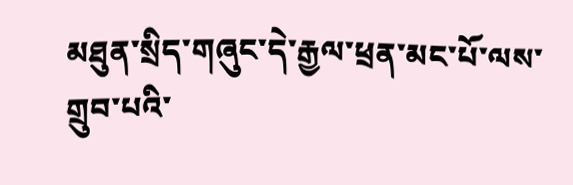མཐུན་སྲིད་གཞུང་དེ་རྒྱལ་ཕྲན་མང་པོ་ལས་གྲུབ་པའི་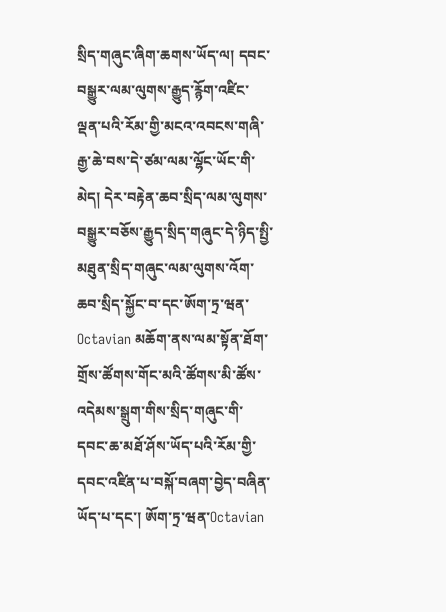སྲིད་གཞུང་ཞིག་ཆགས་ཡོད་ལ། དབང་བསྒྱུར་ལམ་ལུགས་རྒྱུད་རྙོག་འཛིང་ལྡན་པའི་རོམ་གྱི་མངའ་འབངས་གཞི་རྒྱ་ཆེ་བས་དེ་ཙམ་ལམ་ལྷོང་ཡོང་གི་མེད། དེར་བརྟེན་ཆབ་སྲིད་ལམ་ལུགས་བསྒྱུར་བཅོས་རྒྱུད་སྲིད་གཞུང་དེ་ཉིད་སྤྱི་མཐུན་སྲིད་གཞུང་ལམ་ལུགས་འོག་ཆབ་སྲིད་སྐྱོང་བ་དང་ཨོག་ཏྲ་ཝན་ Octavian མཆོག་ནས་ལམ་སྟོན་ཐོག་གྲོས་ཚོགས་གོང་མའི་ཚོགས་མི་ཚོས་འདེམས་སྒྲུག་གིས་སྲིད་གཞུང་གི་དབང་ཆ་མཐོ་ཤོས་ཡོད་པའི་རོམ་གྱི་དབང་འཛིན་པ་བསྐོ་བཞག་བྱེད་བཞིན་ཡོད་པ་དང་། ཨོག་ཏྲ་ཝན་Octavian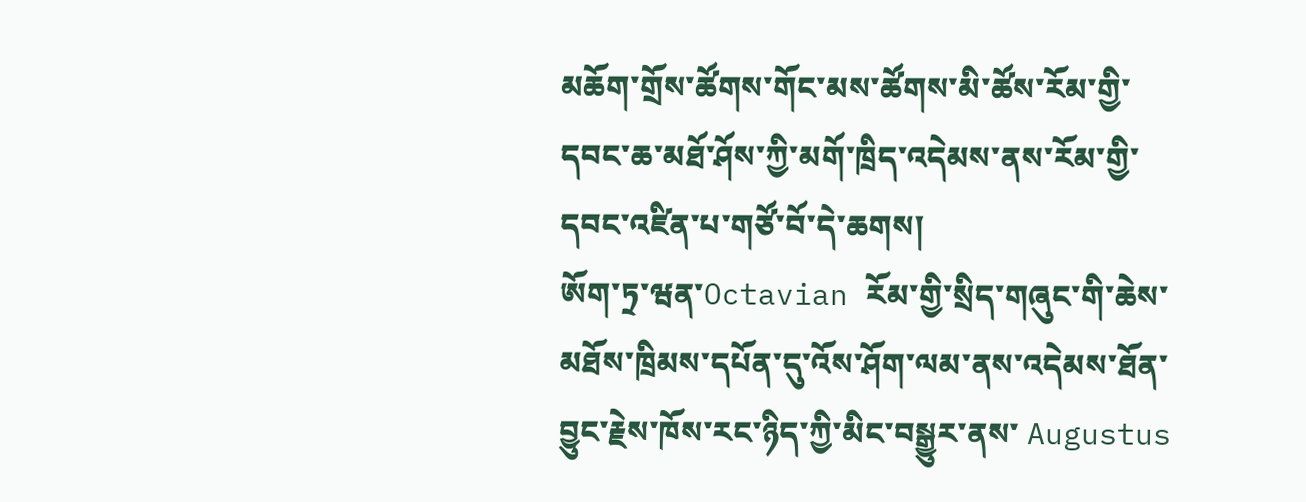མཆོག་གྲོས་ཚོགས་གོང་མས་ཚོགས་མི་ཚོས་རོམ་གྱི་དབང་ཆ་མཐོ་ཤོས་ཀྱི་མགོ་ཁྲིད་འདེམས་ནས་རོམ་གྱི་དབང་འཛིན་པ་གཙོ་བོ་དེ་ཆགས།
ཨོག་ཏྲ་ཝན་Octavian རོམ་གྱི་སྲིད་གཞུང་གི་ཆེས་མཐོས་ཁྲིམས་དཔོན་དུ་འོས་ཤོག་ལམ་ནས་འདེམས་ཐོན་བྱུང་རྗེས་ཁོས་རང་ཉིད་ཀྱི་མིང་བསྒྱུར་ནས་ Augustus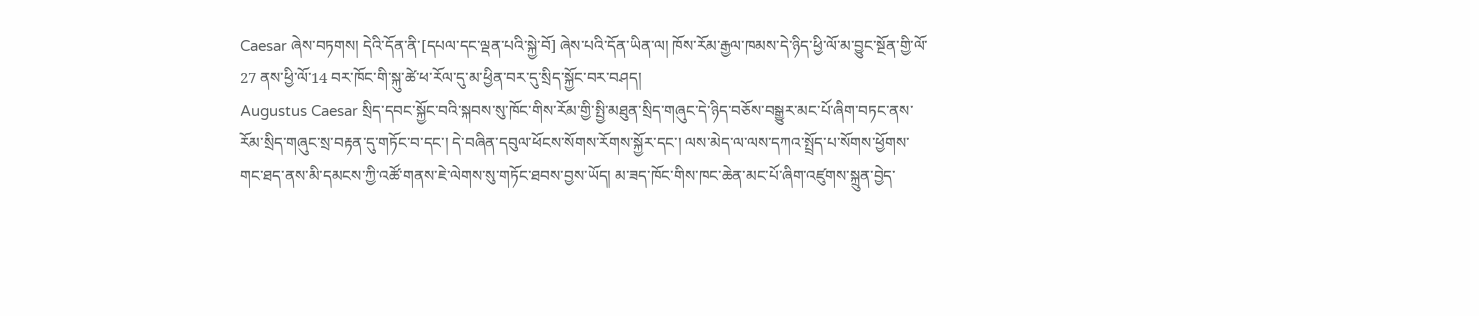Caesar ཞེས་བཏགས། དེའི་དོན་ནི་[དཔལ་དང་ལྡན་པའི་སྐྱེ་བོ] ཞེས་པའི་དོན་ཡིན་ལ། ཁོས་རོམ་རྒྱལ་ཁམས་དེ་ཉིད་ཕྱི་ལོ་མ་བྱུང་སྔོན་གྱི་ལོ་27 ནས་ཕྱི་ལོ་14 བར་ཁོང་གི་སྐུ་ཚེ་ཕ་རོལ་དུ་མ་ཕྱིན་བར་དུ་སྲིད་སྐྱོང་བར་བཤད།
Augustus Caesar སྲིད་དབང་སྐྱོང་བའི་སྐབས་སུ་ཁོང་གིས་རོམ་གྱི་སྤྱི་མཐུན་སྲིད་གཞུང་དེ་ཉིད་བཅོས་བསྒྱུར་མང་པོ་ཞིག་བཏང་ནས་རོམ་སྲིད་གཞུང་སྲ་བརྟན་དུ་གཏོང་བ་དང་། དེ་བཞིན་དབུལ་ཕོངས་སོགས་རོགས་སྐྱོར་དང་། ལས་མེད་ལ་ལས་དཀའ་སྤྲོད་པ་སོགས་ཕྱོགས་གང་ཐད་ནས་མི་དམངས་ཀྱི་འཚོ་གནས་ཇེ་ལེགས་སུ་གཏོང་ཐབས་བྱས་ཡོད། མ་ཟད་ཁོང་གིས་ཁང་ཆེན་མང་པོ་ཞིག་འཛུགས་སྐྲུན་བྱེད་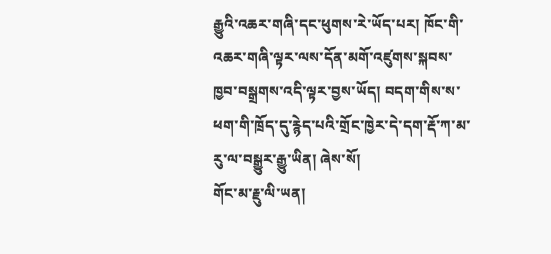རྒྱུའི་འཆར་གཞི་དང་ཕུགས་རེ་ཡོད་པར། ཁོང་གི་འཆར་གཞི་ལྟར་ལས་དོན་མགོ་འཛུགས་སྐབས་ཁྱབ་བསྒྲགས་འདི་ལྟར་བྱས་ཡོད། བདག་གིས་ས་ཕག་གི་ཁྲོད་དུ་རྙེད་པའི་གྲོང་ཁྱེར་དེ་དག་རྡོ་ཀ་མ་རུ་ལ་བསྒྱུར་རྒྱུ་ཡིན། ཞེས་སོ།
གོང་མ་རྗུ་ལི་ཡན།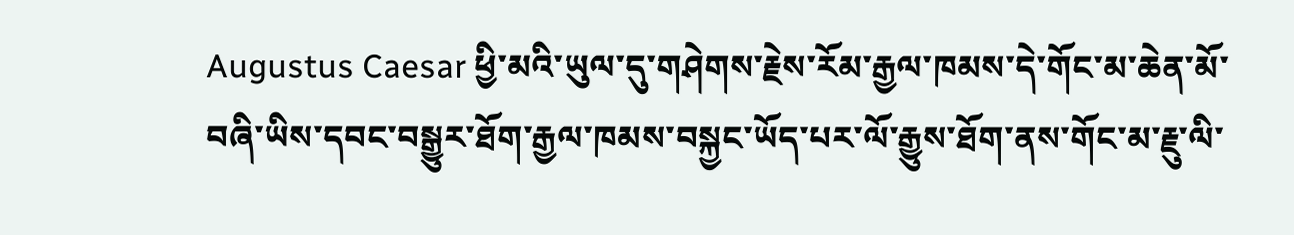Augustus Caesar ཕྱི་མའི་ཡུལ་དུ་གཤེགས་རྗེས་རོམ་རྒྱལ་ཁམས་དེ་གོང་མ་ཆེན་མོ་བཞི་ཡིས་དབང་བསྒྱུར་ཐོག་རྒྱལ་ཁམས་བསྐྱང་ཡོད་པར་ལོ་རྒྱུས་ཐོག་ནས་གོང་མ་རྗུ་ལི་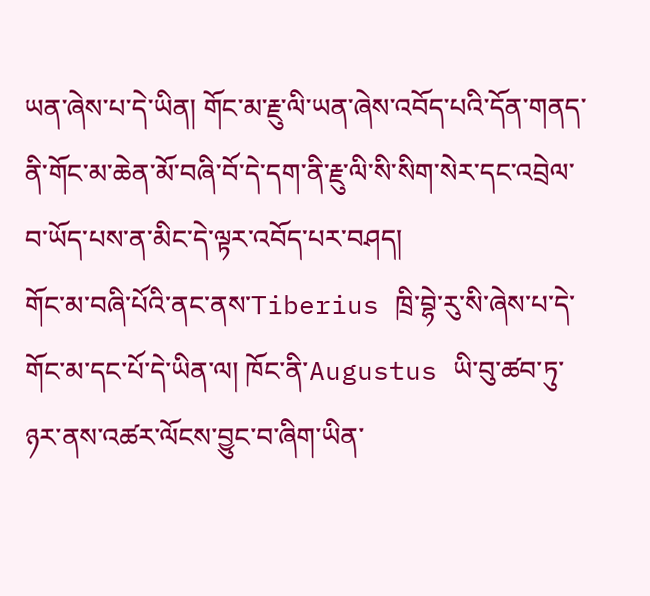ཡན་ཞེས་པ་དེ་ཡིན། གོང་མ་རྗུ་ལི་ཡན་ཞེས་འབོད་པའི་དོན་གནད་ནི་གོང་མ་ཆེན་མོ་བཞི་བོ་དེ་དག་ནི་རྗུ་ལི་སི་སིག་སེར་དང་འབྲེལ་བ་ཡོད་པས་ན་མིང་དེ་ལྟར་འབོད་པར་བཤད།
གོང་མ་བཞི་པོའི་ནང་ནས་Tiberius ཁྲི་བྷེ་རུ་སི་ཞེས་པ་དེ་གོང་མ་དང་པོ་དེ་ཡིན་ལ། ཁོང་ནི་Augustus ཡི་བུ་ཚབ་ཏུ་ཉར་ནས་འཚར་ལོངས་བྱུང་བ་ཞིག་ཡིན་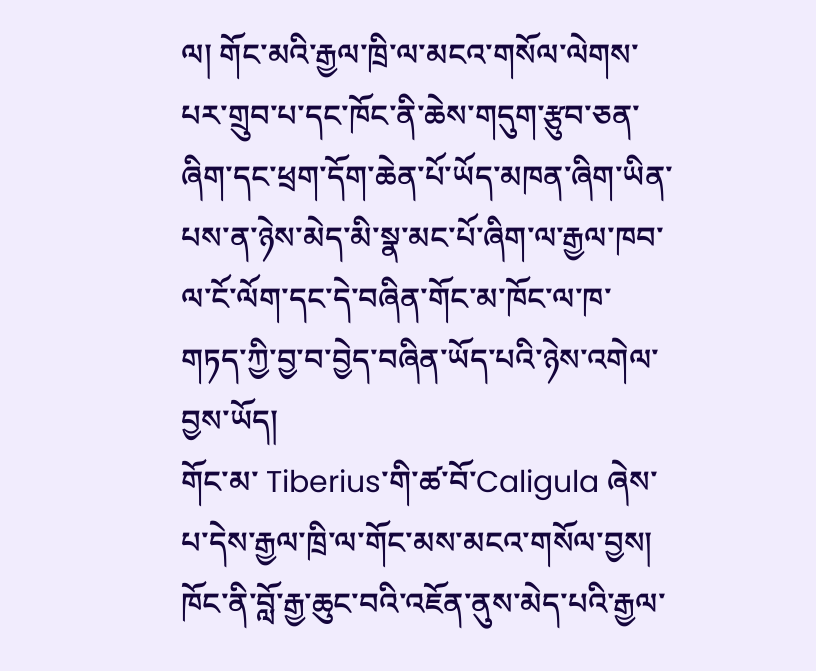ལ། གོང་མའི་རྒྱལ་ཁྲི་ལ་མངའ་གསོལ་ལེགས་པར་གྲུབ་པ་དང་ཁོང་ནི་ཆེས་གདུག་རྩུབ་ཅན་ཞིག་དང་ཕྲག་དོག་ཆེན་པོ་ཡོད་མཁན་ཞིག་ཡིན་པས་ན་ཉེས་མེད་མི་སྣ་མང་པོ་ཞིག་ལ་རྒྱལ་ཁབ་ལ་ངོ་ལོག་དང་དེ་བཞིན་གོང་མ་ཁོང་ལ་ཁ་གཏད་ཀྱི་བྱ་བ་བྱེད་བཞིན་ཡོད་པའི་ཉེས་འགེལ་བྱས་ཡོད།
གོང་མ་ Tiberius་གི་ཚ་བོ་Caligula ཞེས་པ་དེས་རྒྱལ་ཁྲི་ལ་གོང་མས་མངའ་གསོལ་བྱས། ཁོང་ནི་བློ་རྒྱ་ཆུང་བའི་འཇོན་ནུས་མེད་པའི་རྒྱལ་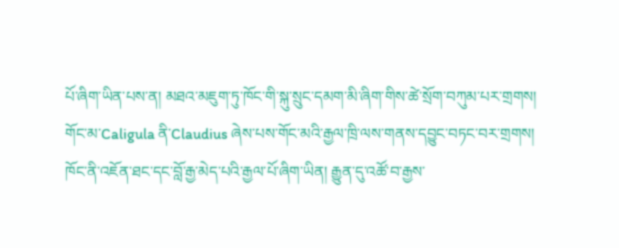པོ་ཞིག་ཡིན་པས་ན། མཐའ་མཇུག་ཏུ་ཁོང་གི་སྐུ་སྲུང་དམག་མི་ཞིག་གིས་ཚེ་སྲོག་བཀུམ་པར་གྲགས།
གོང་མ་Caligula ནི་Claudius ཞེས་པས་གོང་མའི་རྒྱལ་ཁྲི་ལས་གནས་དབྱུང་བཏང་བར་གྲགས།
ཁོང་ནི་འཇོན་ཐང་དང་བློ་རྒྱ་མེད་པའི་རྒྱལ་པོ་ཞིག་ཡིན། རྒྱུན་དུ་འཚོ་བ་རྒྱས་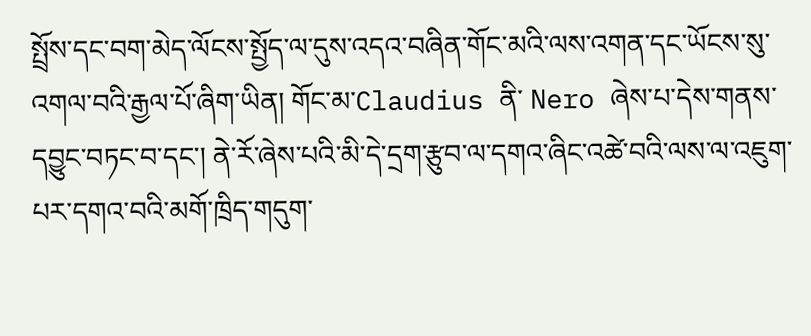སྤྲོས་དང་བག་མེད་ལོངས་སྤྱོད་ལ་དུས་འདའ་བཞིན་གོང་མའི་ལས་འགན་དང་ཡོངས་སུ་འགལ་བའི་རྒྱལ་པོ་ཞིག་ཡིན། གོང་མ་Claudius ནི་ Nero ཞེས་པ་དེས་གནས་དབྱུང་བཏང་བ་དང་། ནེ་རོ་ཞེས་པའི་མི་དེ་དྲག་རྩུབ་ལ་དགའ་ཞིང་འཚེ་བའི་ལས་ལ་འཇུག་པར་དགའ་བའི་མགོ་ཁྲིད་གདུག་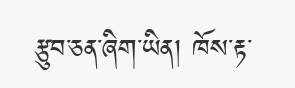རྩུབ་ཅན་ཞིག་ཡིན། ཁོས་རྟ་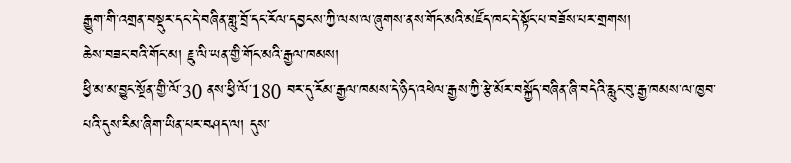རྒྱུག་གི་འགྲན་བསྡུར་དང་དེ་བཞིན་གླུ་བྲོ་དང་རོལ་དབྱངས་ཀྱི་ལས་ལ་ཞུགས་ནས་གོང་མའི་མཛོད་ཁང་དེ་སྟོང་པ་བཟོས་པར་གྲགས།
ཆེས་བཟང་བའི་གོང་མ། རྗུ་ལི་ཡན་གྱི་གོང་མའི་རྒྱལ་ཁམས།
ཕྱི་མ་མ་བྱུང་སྔོན་གྱི་ལོ་30 ནས་ཕྱི་ལོ་180 བར་དུ་རོམ་རྒྱལ་ཁམས་དེ་ཉིད་འཕེལ་རྒྱས་ཀྱི་རྩེ་མོར་བསྐྱོད་བཞིན་ཞི་བདེའི་རླུང་བུ་རྒྱ་ཁམས་ལ་ཁྱབ་པའི་དུས་རིམ་ཞིག་ཡིན་པར་བཤད་ལ། དུས་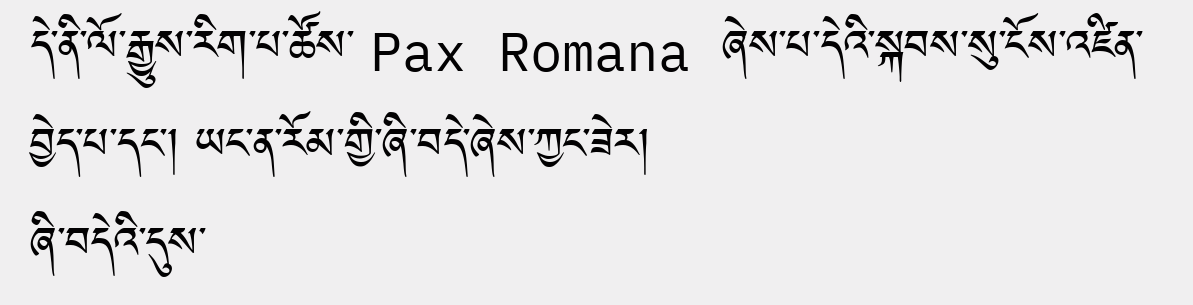དེ་ནི་ལོ་རྒྱུས་རིག་པ་ཚོས་ Pax Romana ཞེས་པ་དེའི་སྐབས་སུ་ངོས་འཛིན་བྱེད་པ་དང་། ཡང་ན་རོམ་གྱི་ཞི་བདེ་ཞེས་ཀྱང་ཟེར།
ཞི་བདེའི་དུས་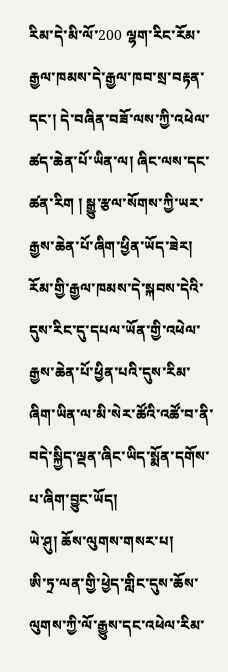རིམ་དེ་མི་ལོ་200 ལྷག་རིང་རོམ་རྒྱལ་ཁམས་དེ་རྒྱལ་ཁབ་སྲ་བརྟན་དང་། དེ་བཞིན་བཟོ་ལས་ཀྱི་འཕེལ་ཚད་ཆེན་པོ་ཡིན་ལ། ཞིང་ལས་དང་ཚན་རིག ། སྒྱུ་རྩལ་སོགས་ཀྱི་ཡར་རྒྱས་ཆེན་པོ་ཞིག་ཕྱིན་ཡོད་ཟེར། རོམ་གྱི་རྒྱལ་ཁམས་དེ་སྐབས་དེའི་དུས་རིང་དུ་དཔལ་ཡོན་གྱི་འཕེལ་རྒྱས་ཆེན་པོ་ཕྱིན་པའི་དུས་རིམ་ཞིག་ཡིན་ལ་མི་སེར་ཚོའི་འཚོ་བ་ནི་བདེ་སྐྱིད་ལྡན་ཞིང་ཡིད་སྨོན་དགོས་པ་ཞིག་བྱུང་ཡོད།
ཡེ་ཤུ། ཆོས་ལུགས་གསར་པ།
ཨི་ཏྲ་ལན་གྱི་ཕྱེད་གླིང་དུས་ཆོས་ལུགས་ཀྱི་ལོ་རྒྱུས་དང་འཕེལ་རིམ་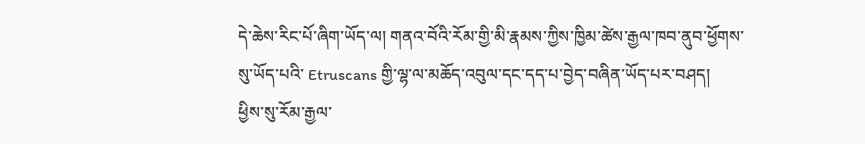དེ་ཆེས་རིང་པོ་ཞིག་ཡོད་ལ། གནའ་བོའི་རོམ་གྱི་མི་རྣམས་ཀྱིས་ཁྱིམ་ཚེས་རྒྱལ་ཁབ་ནུབ་ཕྱོགས་སུ་ཡོད་པའི་ Etruscans གྱི་ལྷ་ལ་མཆོད་འབུལ་དང་དད་པ་བྱེད་བཞིན་ཡོད་པར་བཤད།
ཕྱིས་སུ་རོམ་རྒྱལ་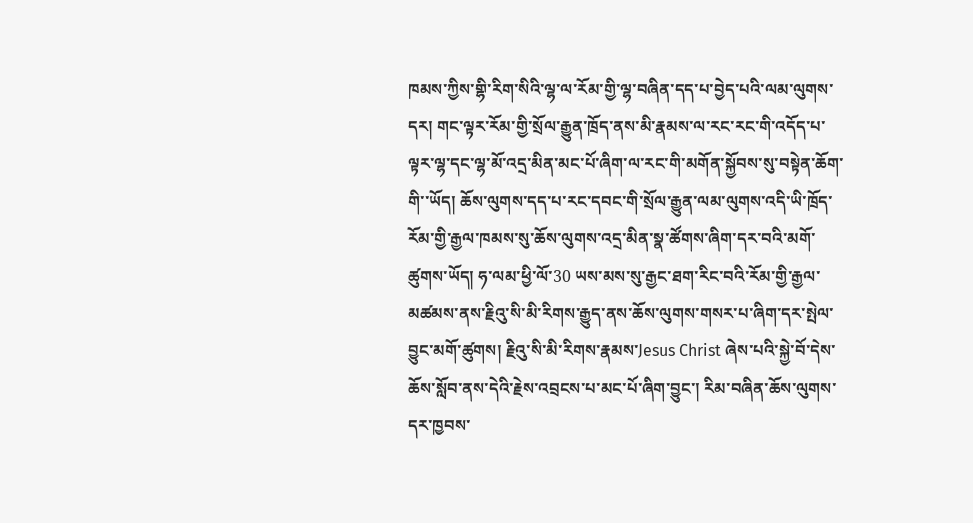ཁམས་ཀྱིས་གྷི་རིག་སིའི་ལྷ་ལ་རོམ་གྱི་ལྷ་བཞིན་དད་པ་བྱེད་པའི་ལམ་ལུགས་དར། གང་ལྟར་རོམ་གྱི་སྲོལ་རྒྱུན་ཁྲོད་ནས་མི་རྣམས་ལ་རང་རང་གི་འདོད་པ་ལྟར་ལྷ་དང་ལྷ་མོ་འདྲ་མིན་མང་པོ་ཞིག་ལ་རང་གི་མགོན་སྐྱོབས་སུ་བསྟེན་ཆོག་གི་་ཡོད། ཆོས་ལུགས་དད་པ་རང་དབང་གི་སྲོལ་རྒྱུན་ལམ་ལུགས་འདི་ཡི་ཁྲོད་རོམ་གྱི་རྒྱལ་ཁམས་སུ་ཆོས་ལུགས་འདྲ་མིན་སྣ་ཚོགས་ཞིག་དར་བའི་མགོ་ཚུགས་ཡོད། ཧ་ལམ་ཕྱི་ལོ་30 ཡས་མས་སུ་རྒྱང་ཐག་རིང་བའི་རོམ་གྱི་རྒྱལ་མཚམས་ནས་རྗིའུ་སི་མི་རིགས་རྒྱུད་ནས་ཆོས་ལུགས་གསར་པ་ཞིག་དར་སྤེལ་བྱུང་མགོ་ཚུགས། རྗིའུ་སི་མི་རིགས་རྣམས་Jesus Christ ཞེས་པའི་སྐྱེ་བོ་དེས་ཆོས་སློབ་ནས་དེའི་རྗེས་འབྲངས་པ་མང་པོ་ཞིག་བྱུང་། རིམ་བཞིན་ཆོས་ལུགས་དར་ཁྱབས་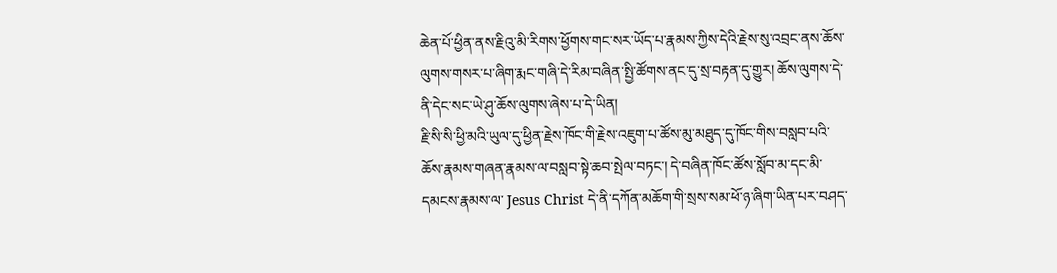ཆེན་པོ་ཕྱིན་ནས་རྗིའུ་མི་རིགས་ཕྱོགས་གང་སར་ཡོད་པ་རྣམས་ཀྱིས་དེའི་རྗེས་སུ་འབྲང་ནས་ཆོས་ལུགས་གསར་པ་ཞིག་རྨང་གཞི་དེ་རིམ་བཞིན་སྤྱི་ཚོགས་ནང་དུ་སྲ་བརྟན་དུ་གྱུར། ཆོས་ལུགས་དེ་ནི་དེང་སང་ཡེ་ཤུ་ཆོས་ལུགས་ཞེས་པ་དེ་ཡིན།
རྗི་སི་སི་ཕྱི་མའི་ཡུལ་དུ་ཕྱིན་རྗེས་ཁོང་གི་རྗེས་འཇུག་པ་ཚོས་མུ་མཐུད་དུ་ཁོང་གིས་བསླབ་པའི་ཆོས་རྣམས་གཞན་རྣམས་ལ་བསླབ་སྟེ་ཆབ་སྤེལ་བཏང་། དེ་བཞིན་ཁོང་ཚོས་སློབ་མ་དང་མི་དམངས་རྣམས་ལ་ Jesus Christ དེ་ནི་དཀོན་མཆོག་གི་སྲས་སམ་ཕོ་ཉ་ཞིག་ཡིན་པར་བཤད་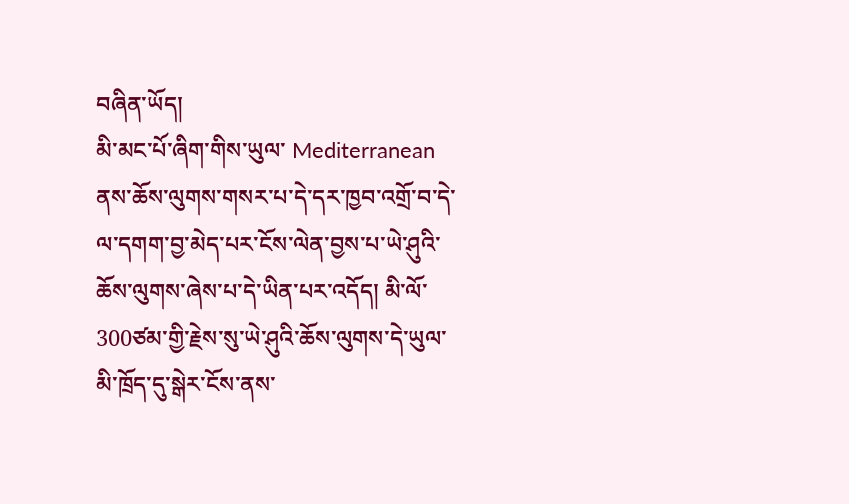བཞིན་ཡོད།
མི་མང་པོ་ཞིག་གིས་ཡུལ་ Mediterranean ནས་ཆོས་ལུགས་གསར་པ་དེ་དར་ཁྱབ་འགྲོ་བ་དེ་ལ་དགག་བྱ་མེད་པར་ངོས་ལེན་བྱས་པ་ཡེ་ཤུའི་ཆོས་ལུགས་ཞེས་པ་དེ་ཡིན་པར་འདོད། མི་ལོ་300ཙམ་གྱི་རྗེས་སུ་ཡེ་ཤུའི་ཆོས་ལུགས་དེ་ཡུལ་མི་ཁྲོད་དུ་སྒེར་ངོས་ནས་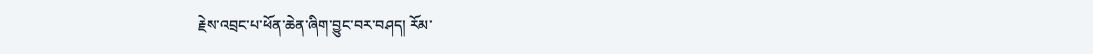རྗེས་འབྲང་པ་ཕོན་ཆེན་ཞིག་བྱུང་བར་བཤད། རོམ་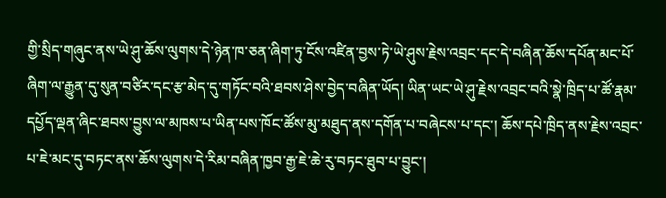གྱི་སྲིད་གཞུང་ནས་ཡེ་ཤུ་ཆོས་ལུགས་དེ་ཉེན་ཁ་ཅན་ཞིག་ཏུ་ངོས་འཛིན་བྱས་ཏེ་ཡེ་ཤུས་རྗེས་འབྲང་དང་དེ་བཞིན་ཆོས་དཔོན་མང་པོ་ཞིག་ལ་རྒྱུན་དུ་སུན་བཙིར་དང་རྩ་མེད་དུ་གཏོང་བའི་ཐབས་ཤེས་བྱེད་བཞིན་ཡོད། ཡིན་ཡང་ཡེ་ཤུ་རྗེས་འབྲང་བའི་སྣེ་ཁྲིད་པ་ཚོ་རྣམ་དཔྱོད་ལྡན་ཞིང་ཐབས་བྱུས་ལ་མཁས་པ་ཡིན་པས་ཁོང་ཚོས་མུ་མཐུད་ནས་དགོན་པ་བཞེངས་པ་དང་། ཆོས་དཔེ་ཁྲིད་ནས་རྗེས་འབྲང་པ་ཇེ་མང་དུ་བཏང་ནས་ཆོས་ལུགས་དེ་རིམ་བཞིན་ཁྱབ་རྒྱ་ཇེ་ཆེ་རུ་བཏང་ཐུབ་པ་བྱུང་།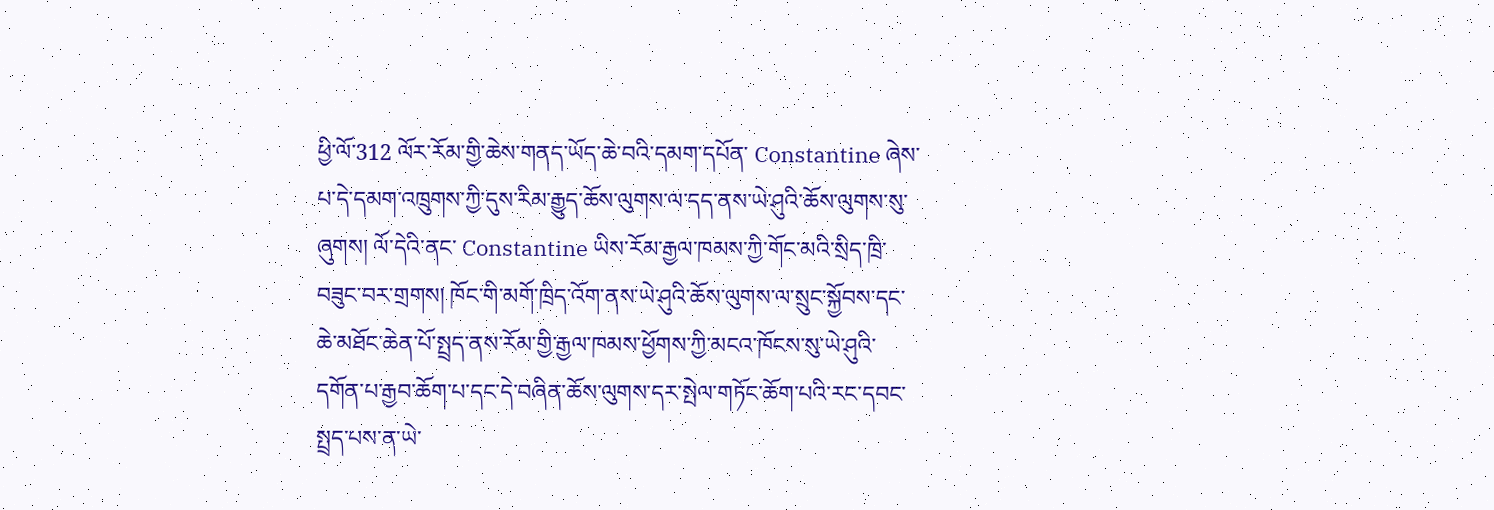ཕྱི་ལོ་312 ལོར་རོམ་གྱི་ཆེས་གནད་ཡོད་ཆེ་བའི་དམག་དཔོན་ Constantine ཞེས་པ་དེ་དམག་འཁྲུགས་ཀྱི་དུས་རིམ་རྒྱུད་ཆོས་ལུགས་ལ་དད་ནས་ཡེ་ཤུའི་ཆོས་ལུགས་སུ་ཞུགས། ལོ་དེའི་ནང་ Constantine ཡིས་རོམ་རྒྱལ་ཁམས་ཀྱི་གོང་མའི་སྲིད་ཁྲི་བཟུང་བར་གྲགས། ཁོང་གི་མགོ་ཁྲིད་འོག་ནས་ཡེ་ཤུའི་ཆོས་ལུགས་ལ་སྲུང་སྐྱོབས་དང་ཆེ་མཐོང་ཆེན་པོ་སྤྲད་ནས་རོམ་གྱི་རྒྱལ་ཁམས་ཕྱོགས་ཀྱི་མངའ་ཁོངས་སུ་ཡེ་ཤུའི་དགོན་པ་རྒྱབ་ཆོག་པ་དང་དེ་བཞིན་ཆོས་ལུགས་དར་སྤེལ་གཏོང་ཆོག་པའི་རང་དབང་སྤྲད་པས་ན་ཡེ་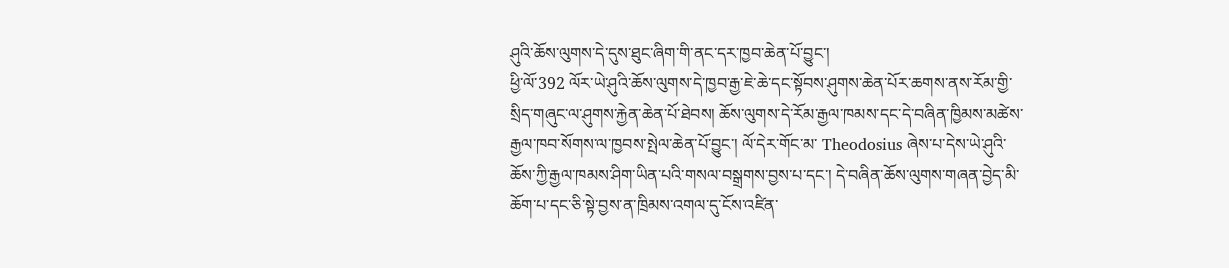ཤུའི་ཆོས་ལུགས་དེ་དུས་ཐུང་ཞིག་གི་ནང་དར་ཁྱབ་ཆེན་པོ་བྱུང་།
ཕྱི་ལོ་392 ལོར་ཡེ་ཤུའི་ཆོས་ལུགས་དེ་ཁྱབ་རྒྱ་ཇེ་ཆེ་དང་སྟོབས་ཤུགས་ཆེན་པོར་ཆགས་ནས་རོམ་གྱི་སྲིད་གཞུང་ལ་ཤུགས་རྐྱེན་ཆེན་པོ་ཐེབས། ཆོས་ལུགས་དེ་རོམ་རྒྱལ་ཁམས་དང་དེ་བཞིན་ཁྱིམས་མཚེས་རྒྱལ་ཁབ་སོགས་ལ་ཁྱབས་སྤེལ་ཆེན་པོ་བྱུང་། ལོ་དེར་གོང་མ་ Theodosius ཞེས་པ་དེས་ཡེ་ཤུའི་ཆོས་ཀྱི་རྒྱལ་ཁམས་ཤིག་ཡིན་པའི་གསལ་བསྒྲགས་བྱས་པ་དང་། དེ་བཞིན་ཆོས་ལུགས་གཞན་བྱེད་མི་ཆོག་པ་དང་ཅི་སྟེ་བྱས་ན་ཁྲིམས་འགལ་དུ་ངོས་འཛིན་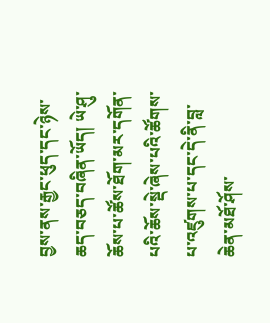བྱས་ནས་རྒྱང་ཕུད་དང་ཉེས་ཆད་བཅད་བཞིན་ཡོད། ཡེ་ཤུ་ཆོས་པ་ཚོས་ཐོག་མར་དགོན་པའི་ཆོས་སྡེ་ཞེས་པའི་ཚོགས་པ་འཛུགས་པ་དང་དེ་ནི་བླ་ཆེན་མཐོ་ཤོས་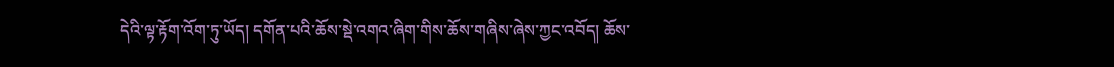དེའི་ལྟ་རྟོག་འོག་ཏུ་ཡོད། དགོན་པའི་ཆོས་སྡེ་འགའ་ཞིག་གིས་ཆོས་གཞིས་ཞེས་ཀྱང་འབོད། ཆོས་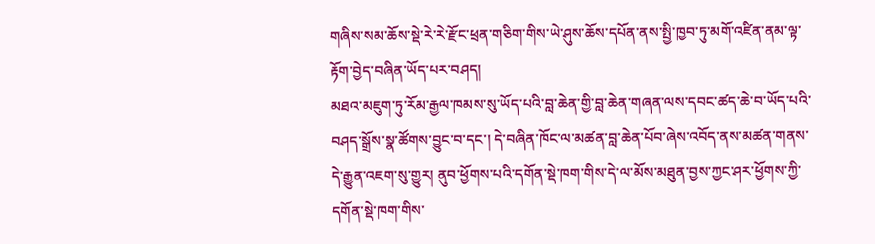གཞིས་སམ་ཆོས་སྡེ་རེ་རེ་རྫོང་ཕྲན་གཅིག་གིས་ཡེ་ཤུས་ཆོས་དཔོན་ནས་སྤྱི་ཁྱབ་ཏུ་མགོ་འཛིན་ནམ་ལྟ་རྟོག་བྱེད་བཞིན་ཡོད་པར་བཤད།
མཐའ་མཇུག་ཏུ་རོམ་རྒྱལ་ཁམས་སུ་ཡོད་པའི་བླ་ཆེན་གྱི་བླ་ཆེན་གཞན་ལས་དབང་ཚད་ཆེ་བ་ཡོད་པའི་བཤད་སྒྲོས་སྣ་ཚོགས་བྱུང་བ་དང་། དེ་བཞིན་ཁོང་ལ་མཚན་བླ་ཆེན་པོབ་ཞེས་འབོད་ནས་མཚན་གནས་དེ་རྒྱུན་འཇག་སུ་གྱུར། ནུབ་ཕྱོགས་པའི་དགོན་སྡེ་ཁག་གིས་དེ་ལ་མོས་མཐུན་བྱས་ཀྱང་ཤར་ཕྱོགས་ཀྱི་དགོན་སྡེ་ཁག་གིས་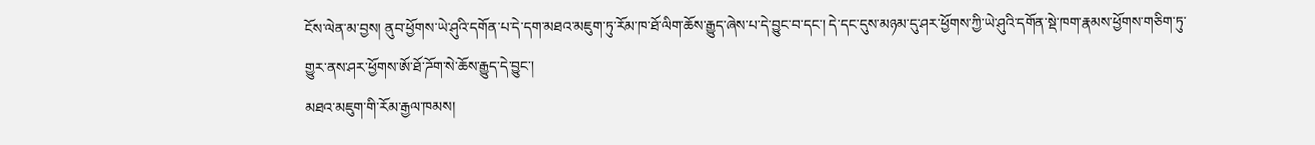ངོས་ལེན་མ་བྱས། ནུབ་ཕྱོགས་ཡེ་ཤུའི་དགོན་པ་དེ་དག་མཐའ་མཇུག་ཏུ་རོམ་ཁ་ཐོ་ལིག་ཆོས་རྒྱུད་ཞེས་པ་དེ་བྱུང་བ་དང་། དེ་དང་དུས་མཉམ་དུ་ཤར་ཕྱོགས་ཀྱི་ཡེ་ཤུའི་དགོན་སྡེ་ཁག་རྣམས་ཕྱོགས་གཅིག་ཏུ་གྱུར་ནས་ཤར་ཕྱོགས་ཨོ་ཐོ་ཌོག་སེ་ཆོས་རྒྱུད་དེ་བྱུང་།
མཐའ་མཇུག་གི་རོམ་རྒྱལ་ཁམས།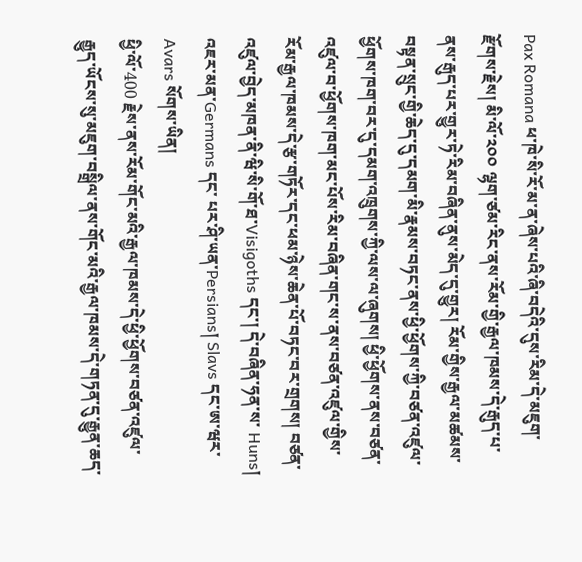Pax Romana ཕ་ཁེ་སི་རོ་མ་ན་ཞེས་པའི་ཞི་བདེའི་དུས་རིམ་དེ་མཇུག་རྫོགས་རྗེས། མི་ལོ་༢༠༠ ལྷག་ཙམ་རིང་ནས་རོམ་གྱི་རྒྱལ་ཁམས་དེ་རྒུད་པ་ནས་རྒུད་པར་གྱུར་ཏེ་རིམ་བཞིན་ནུས་མེད་དུ་གྱུར། རོམ་གྱིས་རྒྱལ་མཚམས་བསྟན་སྲུང་གྱི་ཆེད་དུ་དམག་མི་རྣམས་བཏང་ནས་ཕྱི་ཕྱོགས་ཀྱི་བཙན་འཛུལ་ཕྱོགས་ཁག་བར་དུ་དམག་འཁྲུགས་ཀྱི་ལས་ལ་ཞུགས། ཕྱི་ཕྱོགས་ནས་བཙན་འཛུལ་བ་ཕྱོགས་ཁག་མང་པོས་རིམ་བཞིན་གང་ས་ནས་བཙན་འཛུལ་གྱིས་རོམ་རྒྱལ་ཁམས་དེ་རྩ་གཏོར་དང་ཕམ་ཉེས་ཆེན་པོ་བཏང་བར་གྲགས། བཙན་འཛུལ་བྱེད་མཁན་ནི་ཝི་སི་གོ་ཐ་Visigoths དང་། དེ་བཞིན་ཧན་ས་ Huns། འཇར་མན་Germans དང་ པར་ཤི་ཡན་Persians། Slavs དང་ཨ་ཝར་Avars སོགས་ཡིན།
ཕྱི་ལོ་400 རྗེས་ནས་རོམ་གོང་མའི་རྒྱལ་ཁམས་དེ་ཕྱི་ཕྱོགས་བཙན་འཛུལ་རྒྱུད་ཡོངས་སུ་མཇུག་བསྒྲིལ་ནས་གོང་མའི་རྒྱལ་ཁམས་དེ་གཏན་དུ་རྒྱུན་ཆད་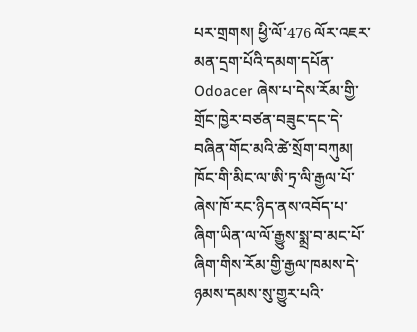པར་གྲགས། ཕྱི་ལོ་476 ལོར་འཇར་མན་དྲག་པོའི་དམག་དཔོན་ Odoacer ཞེས་པ་དེས་རོམ་གྱི་གྲོང་ཁྱེར་བཙན་བཟུང་དང་དེ་བཞིན་གོང་མའི་ཚེ་སྲོག་བཀུམ། ཁོང་གི་མིང་ལ་ཨི་ཏྲ་ལི་རྒྱལ་པོ་ཞེས་ཁོ་རང་ཉིད་ནས་འབོད་པ་ཞིག་ཡིན་ལ་ལོ་རྒྱུས་སྨྲ་བ་མང་པོ་ཞིག་གིས་རོམ་གྱི་རྒྱལ་ཁམས་དེ་ཉམས་དམས་སུ་གྱུར་པའི་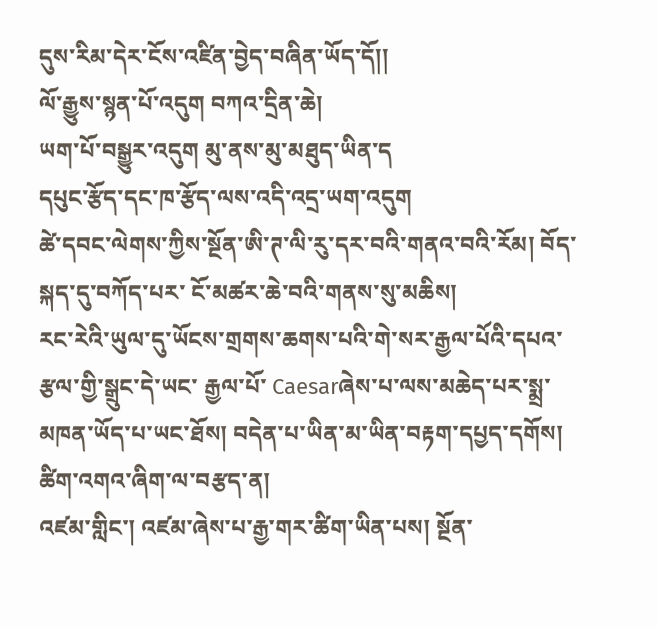དུས་རིམ་དེར་ངོས་འཛིན་བྱེད་བཞིན་ཡོད་དོ།།
ལོ་རྒྱུས་སྙན་པོ་འདུག བཀའ་དྲིན་ཆེ།
ཡག་པོ་བསྒྱུར་འདུག མུ་ནས་མུ་མཐུད་ཡིན་ད
དཔུང་རྩོད་དང་ཁ་རྩོད་ལས་འདི་འདྲ་ཡག་འདུག
ཚེ་དབང་ལེགས་ཀྱིས་སྔོན་ཨི་ཊ་ལི་རུ་དར་བའི་གནའ་བའི་རོམ། བོད་སྐད་དུ་བཀོད་པར་ ངོ་མཚར་ཆེ་བའི་གནས་སུ་མཆིས།
རང་རེའི་ཡུལ་དུ་ཡོངས་གྲགས་ཆགས་པའི་གེ་སར་རྒྱལ་པོའི་དཔའ་རྩལ་གྱི་སྒྲུང་དེ་ཡང་ རྒྱལ་པོ་ Caesarཞེས་པ་ལས་མཆེད་པར་སྨྲ་མཁན་ཡོད་པ་ཡང་ཐོས། བདེན་པ་ཡིན་མ་ཡིན་བརྟག་དཔྱད་དགོས།
ཚིག་འགའ་ཞིག་ལ་བརྩད་ན།
འཛམ་གླིང་། འཛམ་ཞེས་པ་རྒྱ་གར་ཚིག་ཡིན་པས། སྔོན་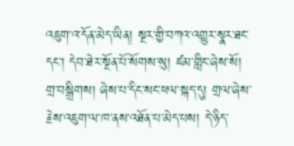འཇུག་འ་དོན་མེད་ཡིན། སྔར་གྱི་བཀའ་འགྱུར་སྣར་ཐང་དང་། དེབ་ཐེར་སྔོན་པོ་སོགས་སུ། ཛམ་གླིང་ཞེས་སོ།
གྲ་བསྒྲིགས། ཞེས་པ་དིང་སང་ཕལ་སྐད་དུ། གྲལ་ཞེས་རྗེས་འཇུག་ལ་ཁ་ནས་འཐོན་པ་མེད་པས། དེ་ཉིད་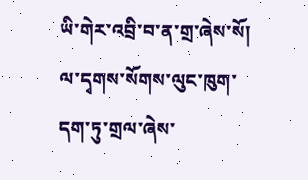ཡི་གེར་འབྲི་བ་ན་གྲ་ཞེས་སོ། ལ་དྭགས་སོགས་ལུང་ཁུག་དག་ཏུ་གྲལ་ཞེས་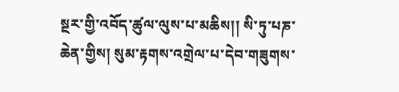སྔར་གྱི་འབོད་ཚུལ་ལུས་པ་མཆིས།། སི་ཏུ་པཎ་ཆེན་གྱིས། སུམ་རྟགས་འགྲེལ་པ་དེབ་གཟུགས་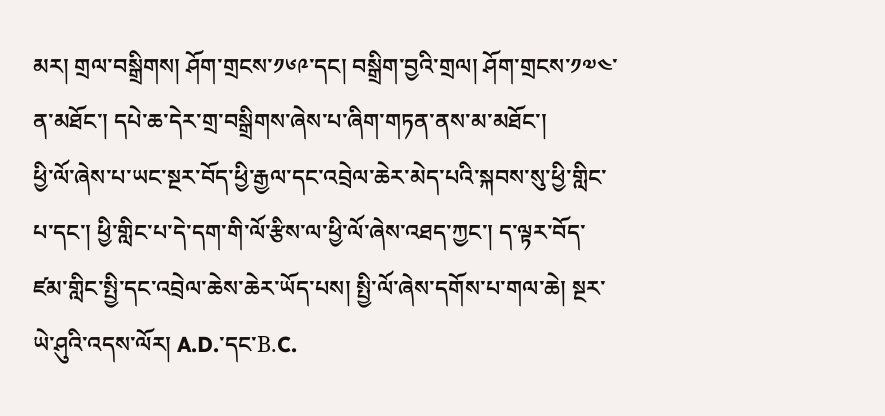མར། གྲལ་བསྒྲིགས། ཤོག་གྲངས་༡༦༩་དང། བསྒྲིག་བྱའི་གྲལ། ཤོག་གྲངས་༡༧༤་ན་མཐོང་། དཔེ་ཆ་དེར་གྲ་བསྒྲིགས་ཞེས་པ་ཞིག་གཏན་ནས་མ་མཐོང་།
ཕྱི་ལོ་ཞེས་པ་ཡང་སྔར་བོད་ཕྱི་རྒྱལ་དང་འབྲེལ་ཆེར་མེད་པའི་སྐབས་སུ་ཕྱི་གླིང་པ་དང་། ཕྱི་གླིང་པ་དེ་དག་གི་ལོ་རྩིས་ལ་ཕྱི་ལོ་ཞེས་འཐད་ཀྱང་། ད་ལྟར་བོད་ཛམ་གླིང་སྤྱི་དང་འབྲེལ་ཆེས་ཆེར་ཡོད་པས། སྤྱི་ལོ་ཞེས་དགོས་པ་གལ་ཆེ། སྔར་ཡེ་ཤུའི་འདས་ལོར། A.D.་དང་B.C.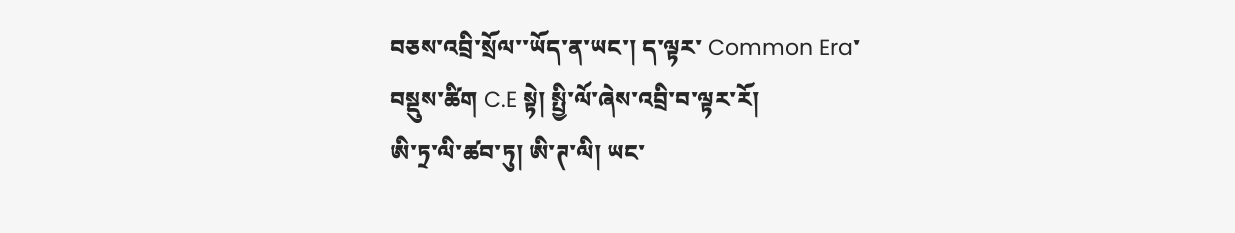བཅས་འབྲི་སྲོལ་་ཡོད་ན་ཡང་། ད་ལྟར་ Common Era་ བསྡུས་ཚིག C.E སྟེ། སྤྱི་ལོ་ཞེས་འབྲི་བ་ལྟར་རོ།
ཨི་ཏྲ་ལི་ཚབ་ཏུ། ཨི་ཊ་ལི། ཡང་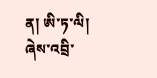ན། ཨི་ཏ་ལི། ཞེས་འབྲི་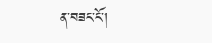ན་བཟང་ངོ་།